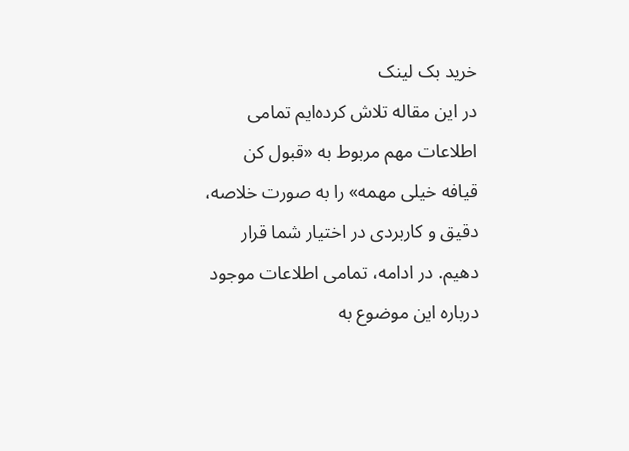خرید بک لینک
در این مقاله تلاش کرده‌ایم تمامی اطلاعات مهم مربوط به «قبول کن قیافه خیلی مهمه» را به صورت خلاصه، دقیق و کاربردی در اختیار شما قرار دهیم. در ادامه، تمامی اطلاعات موجود درباره این موضوع به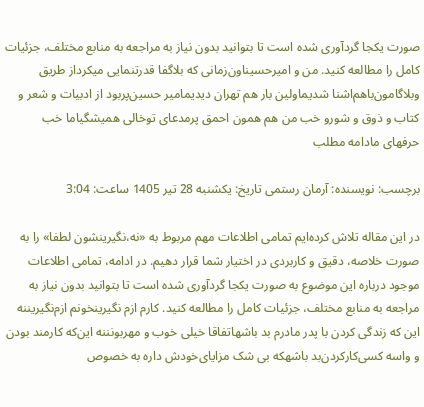صورت یکجا گردآوری شده است تا بتوانید بدون نیاز به مراجعه به منابع مختلف، جزئیات کامل را مطالعه کنید. من و امیرحسیناون‌زمانی که بلاگفا قدرتنمایی میکرداز طریق وبلاگامون‌باهم‌اشنا شدیماولین بار هم تهران دیدیمامیر حسین‌پربود از ادبیات و شعر و کتاب و ذوق و شورو خب من هم همون احمق پرمدعای توخالی همیشگیاما خب حرفهای مادامه مطلب

برچسب: نویسنده: آرمان رستمی تاريخ: يکشنبه 28 تير 1405 ساعت: 3:04

در این مقاله تلاش کرده‌ایم تمامی اطلاعات مهم مربوط به «نه،نگیرینشون لطفا» را به صورت خلاصه، دقیق و کاربردی در اختیار شما قرار دهیم. در ادامه، تمامی اطلاعات موجود درباره این موضوع به صورت یکجا گردآوری شده است تا بتوانید بدون نیاز به مراجعه به منابع مختلف، جزئیات کامل را مطالعه کنید. کارم ازم نگیرینخونم ازم‌نگیریننه این که زندگی کردن با پدر مادرم بد باشهاتفاقا خیلی خوب و مهربونننه این‌که کارمند بودن و واسه کسی‌کارکردن‌بد باشهکه بی شک مزایای‌خودش داره به خصوص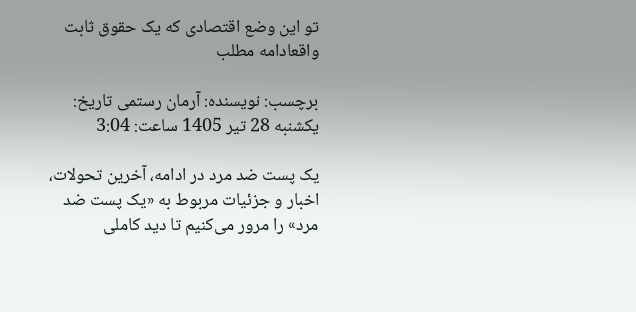تو این وضع اقتصادی که یک حقوق ثابت واقعادامه مطلب

برچسب: نویسنده: آرمان رستمی تاريخ: يکشنبه 28 تير 1405 ساعت: 3:04

یک پست ضد مرد در ادامه، آخرین تحولات، اخبار و جزئیات مربوط به «یک پست ضد مرد» را مرور می‌کنیم تا دید کاملی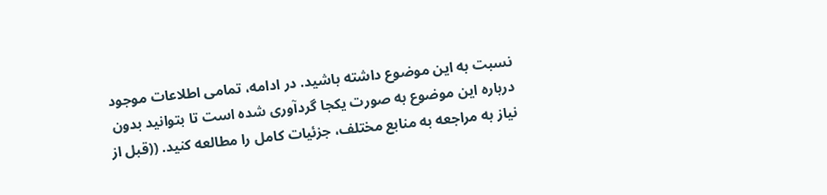نسبت به این موضوع داشته باشید. در ادامه، تمامی اطلاعات موجود درباره این موضوع به صورت یکجا گردآوری شده است تا بتوانید بدون نیاز به مراجعه به منابع مختلف، جزئیات کامل را مطالعه کنید. ((قبل از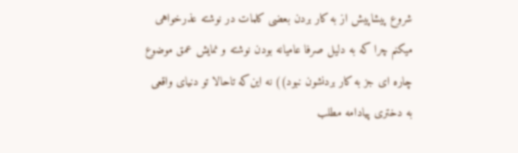شروع پیشاپیش از به کار بردن بعضی کلمات در نوشته عذرخواهی میکنم چرا که به دلیل صرفا عامیانه بودن نوشته و نمایش عمق موضوع چاره ای جز به کار بردنشون نبود)) نه این‌که تاحالا تو دنیای واقعی به دختری پیادامه مطلب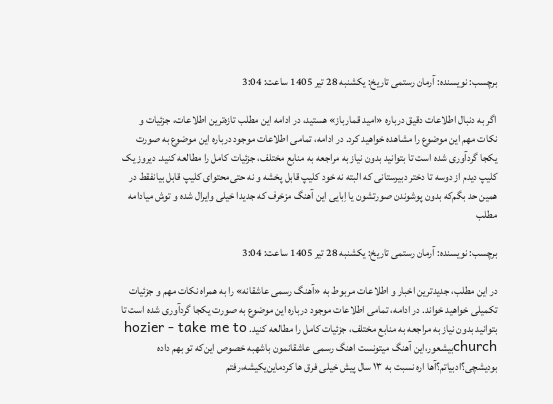برچسب: نویسنده: آرمان رستمی تاريخ: يکشنبه 28 تير 1405 ساعت: 3:04

اگر به دنبال اطلاعات دقیق درباره «امید قمارباز» هستید، در ادامه این مطلب تازه‌ترین اطلاعات، جزئیات و نکات مهم این موضوع را مشاهده خواهید کرد. در ادامه، تمامی اطلاعات موجود درباره این موضوع به صورت یکجا گردآوری شده است تا بتوانید بدون نیاز به مراجعه به منابع مختلف، جزئیات کامل را مطالعه کنید. دیروز یک کلیپ دیدم از دوسه تا دختر دبیرستانی که البته نه خود کلیپ قابل پخشه و نه حتی‌محتوای کلیپ قابل بیانفقط در همین حد بگم‌که بدون پوشوندن صورتشون یا اِبایی این آهنگ مزخرف که جدیدا خیلی وایرال شده و توش میادامه مطلب

برچسب: نویسنده: آرمان رستمی تاريخ: يکشنبه 28 تير 1405 ساعت: 3:04

در این مطلب، جدیدترین اخبار و اطلاعات مربوط به «آهنگ رسمی عاشقانه» را به همراه نکات مهم و جزئیات تکمیلی خواهید خواند. در ادامه، تمامی اطلاعات موجود درباره این موضوع به صورت یکجا گردآوری شده است تا بتوانید بدون نیاز به مراجعه به منابع مختلف، جزئیات کامل را مطالعه کنید. hozier - take me to churchبیشعور،این آهنگ میتونست اهنگ رسمی عاشقانمون باشهبه خصوص این‌که تو بهم داده بودیشچی؟ادبیاتم؟آها اره نسبت به ۱۳ سال پیش خیلی فرق ها کردماین‌یکیشه،رفتم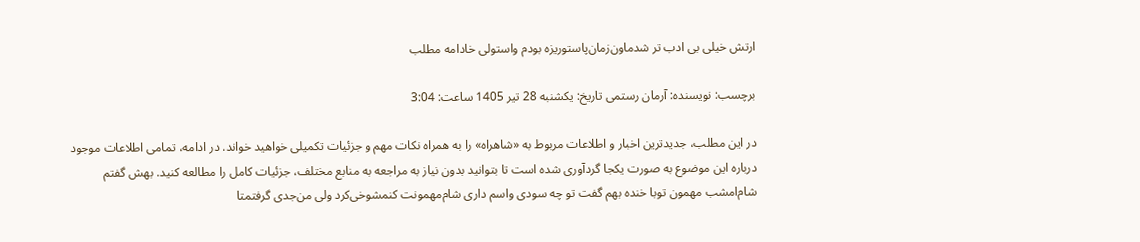ارتش خیلی بی ادب تر شدماون‌زمان‌پاستوریزه بودم واستولی خادامه مطلب

برچسب: نویسنده: آرمان رستمی تاريخ: يکشنبه 28 تير 1405 ساعت: 3:04

در این مطلب، جدیدترین اخبار و اطلاعات مربوط به «شاهراه» را به همراه نکات مهم و جزئیات تکمیلی خواهید خواند. در ادامه، تمامی اطلاعات موجود درباره این موضوع به صورت یکجا گردآوری شده است تا بتوانید بدون نیاز به مراجعه به منابع مختلف، جزئیات کامل را مطالعه کنید. بهش گفتم شام‌امشب مهمون توبا خنده بهم گفت تو چه سودی واسم داری شام‌مهمونت کنمشوخی‌کرد ولی من‌جدی گرفتمتا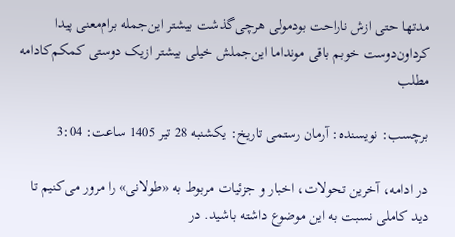مدتها حتی ازش ناراحت بودمولی هرچی‌گذشت بیشتر این‌جمله برام‌معنی پیدا کرداون‌دوست خوبم باقی مونداما این‌جملش خیلی بیشتر از‌یک دوستی کمکم‌کادامه مطلب

برچسب: نویسنده: آرمان رستمی تاريخ: يکشنبه 28 تير 1405 ساعت: 3:04

در ادامه، آخرین تحولات، اخبار و جزئیات مربوط به «طولانی» را مرور می‌کنیم تا دید کاملی نسبت به این موضوع داشته باشید. در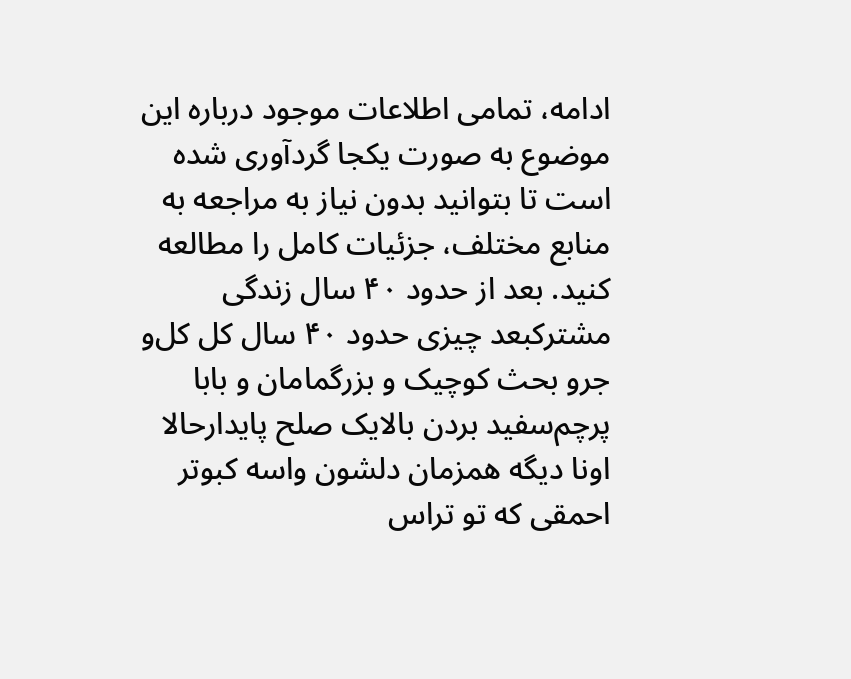ادامه، تمامی اطلاعات موجود درباره این موضوع به صورت یکجا گردآوری شده است تا بتوانید بدون نیاز به مراجعه به منابع مختلف، جزئیات کامل را مطالعه کنید. بعد از حدود ۴۰ سال زندگی مشترکبعد چیزی‌ حدود ۴۰ سال کل کل‌و جرو بحث کوچیک و بزرگمامان و بابا پرچم‌سفید بردن بالایک صلح پایدارحالا اونا دیگه همزمان دلشون واسه کبوتر احمقی که تو تراس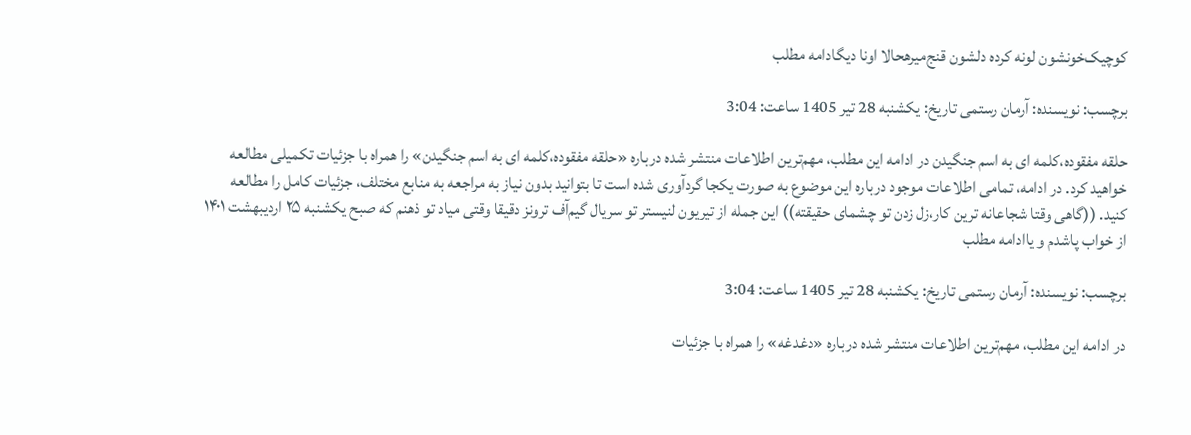کوچیک‌خونشون‌ لونه کرده دلشون قنج‌میرهحالا اونا دیگادامه مطلب

برچسب: نویسنده: آرمان رستمی تاريخ: يکشنبه 28 تير 1405 ساعت: 3:04

حلقه مفقوده،کلمه ای به اسم جنگیدن در ادامه این مطلب، مهم‌ترین اطلاعات منتشر شده درباره «حلقه مفقوده،کلمه ای به اسم جنگیدن» را همراه با جزئیات تکمیلی مطالعه خواهید کرد. در ادامه، تمامی اطلاعات موجود درباره این موضوع به صورت یکجا گردآوری شده است تا بتوانید بدون نیاز به مراجعه به منابع مختلف، جزئیات کامل را مطالعه کنید. ((گاهی وقتا شجاعانه ترین کار،زل زدن تو چشمای حقیقته)) این جمله از تیریون لنیستر تو سریال گیم‌آف ترونز دقیقا وقتی میاد تو ذهنم که صبح یکشنبه ۲۵ اردیبهشت ۱۴۰۱ از خواب پاشدم و یاادامه مطلب

برچسب: نویسنده: آرمان رستمی تاريخ: يکشنبه 28 تير 1405 ساعت: 3:04

در ادامه این مطلب، مهم‌ترین اطلاعات منتشر شده درباره «دغدغه» را همراه با جزئیات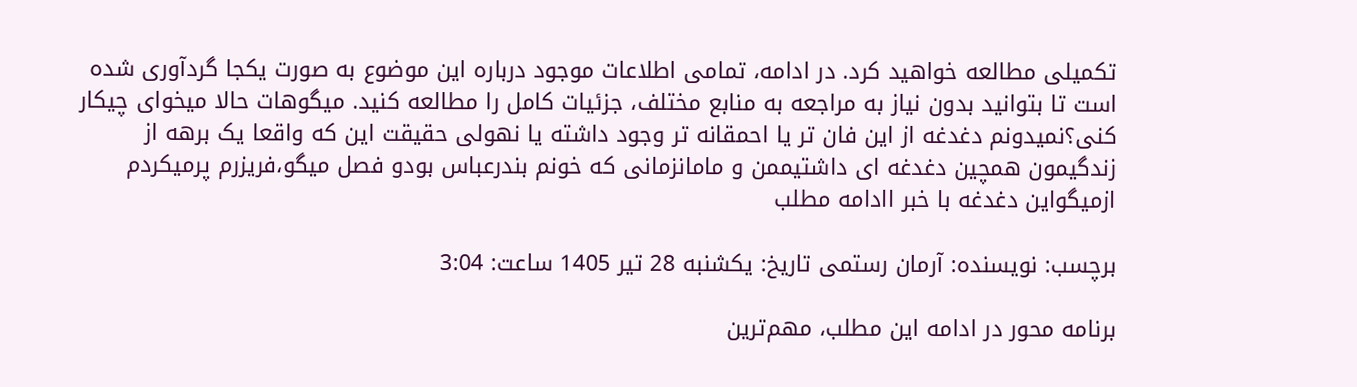تکمیلی مطالعه خواهید کرد. در ادامه، تمامی اطلاعات موجود درباره این موضوع به صورت یکجا گردآوری شده است تا بتوانید بدون نیاز به مراجعه به منابع مختلف، جزئیات کامل را مطالعه کنید. میگوهات حالا میخوای چیکار کنی؟نمیدونم دغدغه از این فان تر یا احمقانه تر وجود داشته یا نهولی حقیقت این که واقعا یک برهه از زندگیمون همچین دغدغه ای داشتیممن و مامانزمانی که خونم‌ بندرعباس بودو فصل میگو،فریزرم‌ پر‌میکردم از‌میگواین دغدغه با خبر اادامه مطلب

برچسب: نویسنده: آرمان رستمی تاريخ: يکشنبه 28 تير 1405 ساعت: 3:04

برنامه محور در ادامه این مطلب، مهم‌ترین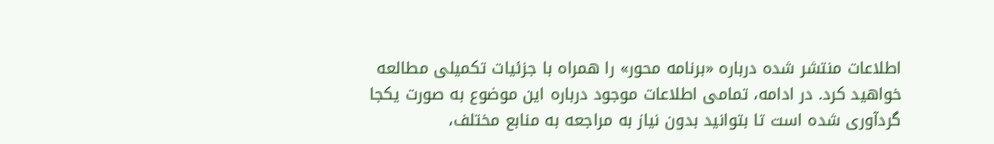اطلاعات منتشر شده درباره «برنامه محور» را همراه با جزئیات تکمیلی مطالعه خواهید کرد. در ادامه، تمامی اطلاعات موجود درباره این موضوع به صورت یکجا گردآوری شده است تا بتوانید بدون نیاز به مراجعه به منابع مختلف،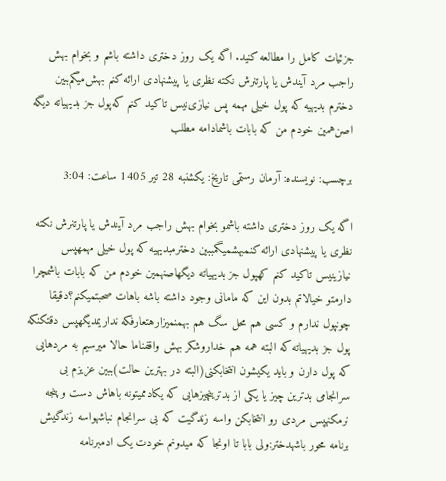جزئیات کامل را مطالعه کنید. اگه یک روز دختری داشته باشم و بخوام بهش راجب مرد آیندش یا پارتنرش نکته نظری یا پیشنهادی ارائه کنم بهش‌میگم‌ببین دخترم بدیهیه که پول خیلی مهمه پس نیازی‌نیس تاکید کنم که‌پول جز بدیهیاته دیگه اصن‌همین خودم من که بابات باشمادامه مطلب

برچسب: نویسنده: آرمان رستمی تاريخ: يکشنبه 28 تير 1405 ساعت: 3:04

اگه یک روز دختری داشته باشمو بخوام بهش راجب مرد آیندش یا پارتنرش نکته نظری یا پیشنهادی ارائه کنمبهشمیگمببین دخترمبدیهیه که پول خیلی مهمهپس نیازینیس تاکید کنم کهپول جز بدیهیاته دیگهاصنهمین خودم من که بابات باشمچرا دارمتو خیالاتم بدون این که مامانی وجود داشته باشه باهات صحبتمیکنم؟دقیقا چونپول ندارم و کسی هم محل سگ هم بهمنمیزارهتعارفکه نداریمدیگهپس دقتکنکه پول جز بدیهیاته که البته همه هم خداروشکر بهش واقفناما حالا میرسیم به مردهایی که پول دارن و باید یکیشون انتخابکنی(البته در بهترین حالت)ببین عزیزم بی سرانجامی بدترین چیز یا یکی از بدترینچیزهایی که یکادممیتونه باهاش دست و پنجه نرمکنهپس مردی رو انتخابکن واسه زندگیت که بی سرانجام نباشهواسه زندگیش برنامه محور باشهدختر:ولی بابا تا اونجا که میدونم خودت یک ادمبرنامه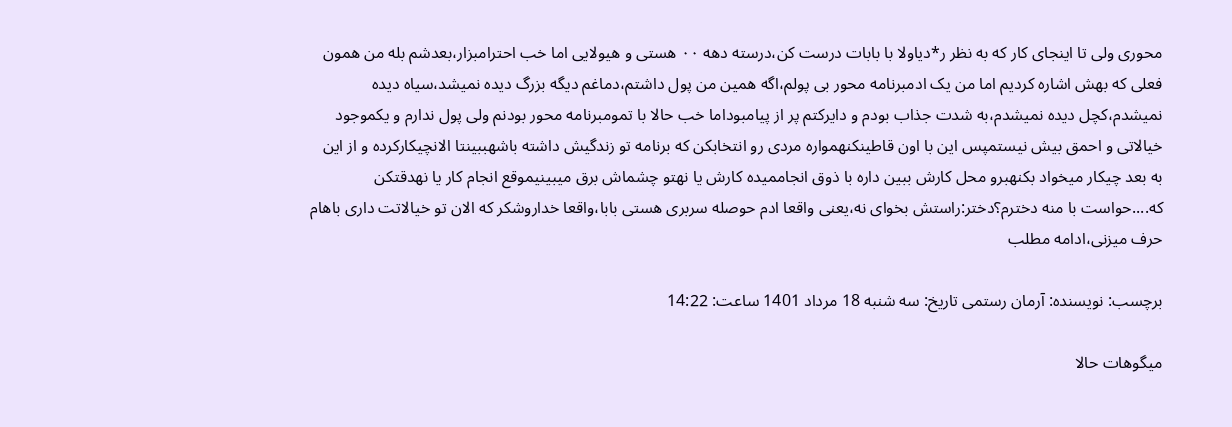محوری ولی تا اینجای کار که به نظر ر*دیاولا با بابات درست کن،درسته دهه ۰۰ هستی و هیولایی اما خب احترامبزار،بعدشم بله من همون فعلی که بهش اشاره کردیم اما من یک ادمبرنامه محور بی پولم،اگه همین من پول داشتم،دماغم دیگه بزرگ دیده نمیشد،سیاه دیده نمیشدم،کچل دیده نمیشدم،به شدت جذاب بودم و دایرکتم پر از پیامبوداما خب حالا با تمومبرنامه محور بودنم ولی پول ندارم و یکموجود خیالاتی و احمق بیش نیستمپس این با اون قاطینکنهمواره مردی رو انتخابکن که برنامه تو زندگیش داشته باشهببینتا الانچیکارکرده و از این به بعد چیکار میخواد بکنهبرو محل کارش ببین داره با ذوق انجاممیده کارش یا نهتو چشماش برق میبینیموقع انجام کار یا نهدقتکن که....حواست با منه دخترم؟دختر:راستش بخوای نه،یعنی واقعا ادم حوصله سربری هستی بابا،واقعا خداروشکر که الان تو خیالاتت داری باهام حرف میزنی،ادامه مطلب

برچسب: نویسنده: آرمان رستمی تاريخ: سه شنبه 18 مرداد 1401 ساعت: 14:22

میگوهات حالا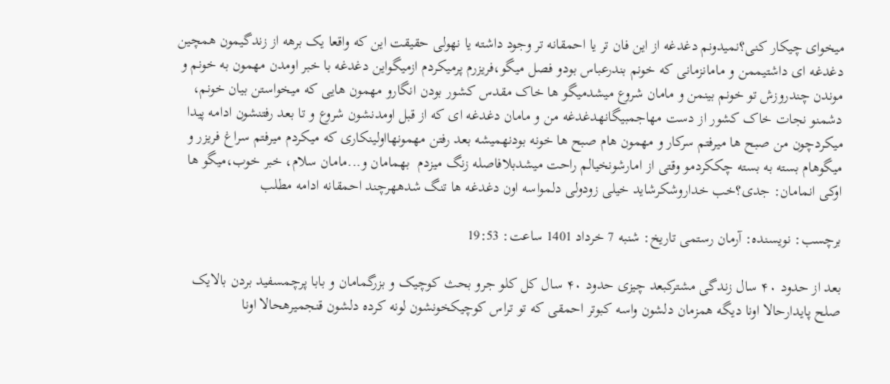میخوای چیکار کنی؟نمیدونم دغدغه از این فان تر یا احمقانه تر وجود داشته یا نهولی حقیقت این که واقعا یک برهه از زندگیمون همچین دغدغه ای داشتیممن و مامانزمانی که خونم بندرعباس بودو فصل میگو،فریزرم پرمیکردم ازمیگواین دغدغه با خبر اومدن مهمون به خونم و موندن چندروزش تو خونم بینمن و مامان شروع میشدمیگو ها خاک مقدس کشور بودن انگارو مهمون هایی که میخواستن بیان خونم، دشمنو نجات خاک کشور از دست مهاجمبیگانهدغدغه من و مامان دغدغه ای که از قبل اومدنشون شروع و تا بعد رفتنشون ادامه پیدا میکردچون من صبح ها میرفتم سرکار و مهمون هام صبح ها خونه بودنهمیشه بعد رفتن مهمونهااولینکاری که میکردم میرفتم سراغ فریزر و میگوهام بسته به بسته چککردمو وقتی از امارشونخیالم راحت میشدبلافاصله زنگ میزدم  بهمامان و...مامان سلام، خبر خوب،میگو ها اوکی انمامان: جدی؟خب خداروشکرشاید خیلی زودولی دلمواسه اون دغدغه ها تنگ شدههرچند احمقانه ادامه مطلب

برچسب: نویسنده: آرمان رستمی تاريخ: شنبه 7 خرداد 1401 ساعت: 19:53

بعد از حدود ۴۰ سال زندگی مشترکبعد چیزی حدود ۴۰ سال کل کلو جرو بحث کوچیک و بزرگمامان و بابا پرچمسفید بردن بالایک صلح پایدارحالا اونا دیگه همزمان دلشون واسه کبوتر احمقی که تو تراس کوچیکخونشون لونه کرده دلشون قنجمیرهحالا اونا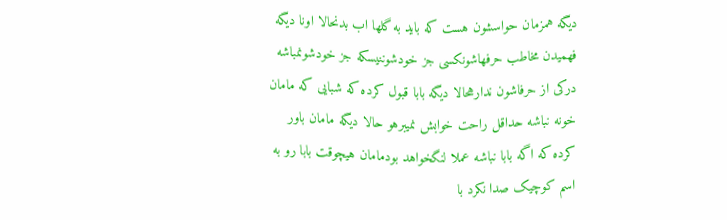دیگه همزمان حواسشون هست که باید به گلها اب بدنحالا اونا دیگه فهمیدن مخاطب حرفهاشونکسی جز خودشوننیسکه جز خودشونمباشه درکی از حرفاشون ندارهحالا دیگه بابا قبول کرده که شبایی که مامان خونه نباشه حداقل راحت خوابش نمیبرهو حالا دیگه مامان باور کرده که اگه بابا نباشه عملا لنگخواهد بودمامان هیچوقت بابا رو به اسم کوچیک صدا نکرد با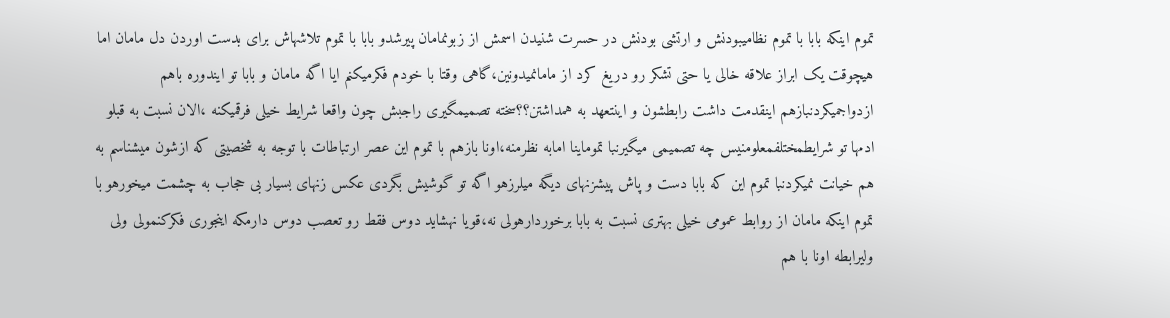تموم اینکه بابا با تموم نظامیبودنش و ارتشی بودنش در حسرت شنیدن اسمش از زبونمامان پیرشدو بابا با تموم تلاشهاش برای بدست اوردن دل مامان اما هیچوقت یک ابراز علاقه خالی یا حتی تشکر رو دریغ کرد از مامانمیدونین،گاهی وقتا با خودم فکرمیکنم ایا اگه مامان و بابا تو ایندوره باهم ازدواجمیکردنبازهم اینقدمت داشت رابطشون و اینتعهد به همداشتن؟؟سخته تصمیمگیری راجبش چون واقعا شرایط خیلی فرقمیکنه ،الان نسبت به قبلو ادمها تو شرایطمختلفمعلومنیس چه تصمیمی میگیرنبا تموماینا امابه نظرمنه،اونا بازهم با تموم این عصر ارتباطات با توجه به شخصیتی که ازشون میشناسم به هم خیانت نمیکردنبا تموم این که بابا دست و پاش پیشزنهای دیگه میلرزهو اگه تو گوشیش بگردی عکس زنهای بسیار بی حجاب به چشمت میخورهو با تموم اینکه مامان از روابط عمومی خیلی بهتری نسبت به بابا برخوردارهولی نه،قویا نهشاید دوس فقط رو تعصب دوس دارمکه اینجوری فکرکنمولی ولی ولیرابطه اونا با هم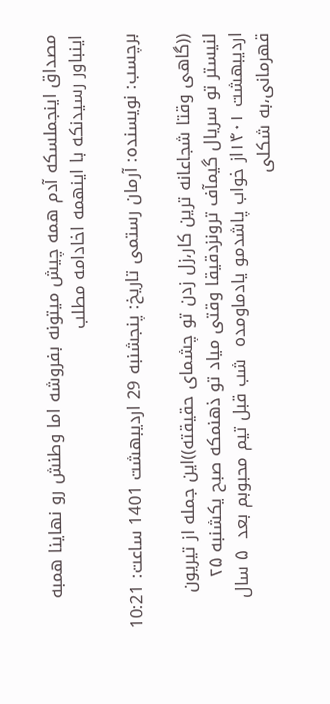مصداق اینجملسکه آدم همه چیش میتونه بفروشه اما وطنش رو نهاینا همبه اینباور رسیدنکه با اینهمه اخادامه مطلب

برچسب: نویسنده: آرمان رستمی تاريخ: پنجشنبه 29 ارديبهشت 1401 ساعت: 10:21

((گاهی وقتا شجاعانه ترین کار،زل زدن تو چشمای حقیقته))این جمله از تیریون لنیستر تو سریال گیمآف ترونزدقیقا وقتی میاد تو ذهنمکه صبح یکشنبه ۲۵ اردیبهشت ۱۴۰۱از خواب پاشدمو یادماومده  شب قبل تیم محبوبم بعد  ۵ سال قهرمانی،به شکلی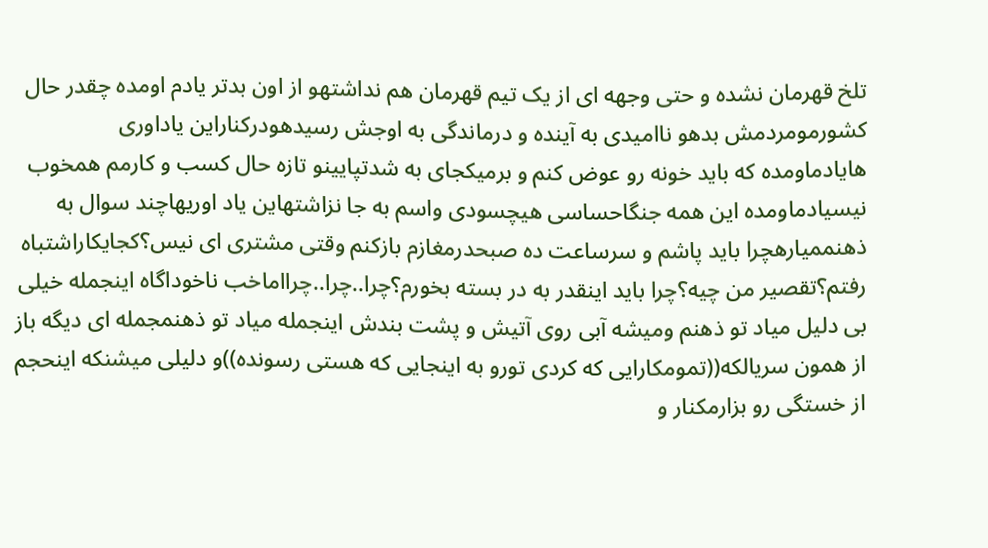تلخ قهرمان نشده و حتی وجهه ای از یک تیم قهرمان هم نداشتهو از اون بدتر یادم اومده چقدر حال کشورمومردمش بدهو ناامیدی به آینده و درماندگی به اوجش رسیدهودرکناراین یاداوری هایادماومده که باید خونه رو عوض کنم و برمیکجای به شدتپایینو تازه حال کسب و کارمم همخوب نیسیادماومده این همه جنگاحساسی هیچسودی واسم به جا نزاشتهاین یاد اوریهاچند سوال به ذهنممیارهچرا باید پاشم و سرساعت ده صبحدرمغازم بازکنم وقتی مشتری ای نیس؟کجایکاراشتباه رفتم؟تقصیر من چیه؟چرا باید اینقدر به در بسته بخورم؟چرا..چرا..چرااماخب ناخوداگاه اینجمله خیلی بی دلیل میاد تو ذهنم ومیشه آبی روی آتیش و پشت بندش اینجمله میاد تو ذهنمجمله ای دیگه باز از همون سریالکه((تمومکارایی که کردی تورو به اینجایی که هستی رسونده))و دلیلی میشنکه اینحجم از خستگی رو بزارمکنار و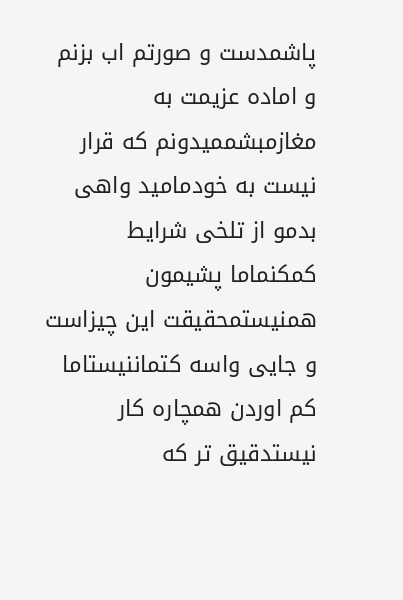پاشمدست و صورتم اب بزنم و اماده عزیمت به مغازمبشممیدونم که قرار نیست به خودمامید واهی بدمو از تلخی شرایط کمکنماما پشیمون همنیستمحقیقت این چیزاست و جایی واسه کتماننیستاما کم اوردن همچاره کار نیستدقیق تر که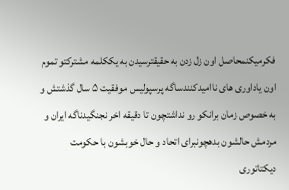فکرمیکنمحاصل اون زل زدن به حقیقترسیدن به یککلمه مشترکتو تموم اون یاداوری های ناامیدکنندساگه پرسپولیس موفقیت ۵ سال گذشتش و به خصوص زمان برانکو رو نداشتچون تا دقیقه اخر نجنگیدناگه ایران و مردمش حالشون بدهچونبرای اتحاد و حال خوبشون با حکومت دیکتاتوری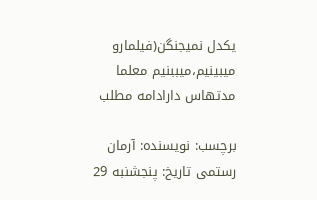یکدل نمیجنگن(فیلمارو میبینیم،میببنیم معلما مدتهاس دارادامه مطلب

برچسب: نویسنده: آرمان رستمی تاريخ: پنجشنبه 29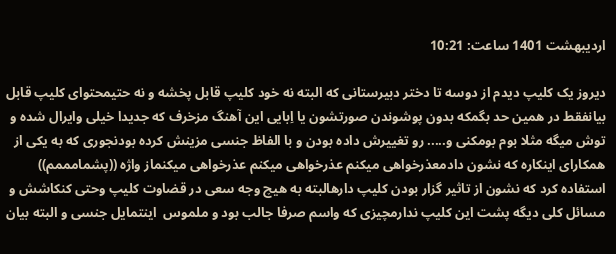ارديبهشت 1401 ساعت: 10:21

دیروز یک کلیپ دیدم از دوسه تا دختر دبیرستانی که البته نه خود کلیپ قابل پخشه و نه حتیمحتوای کلیپ قابل بیانفقط در همین حد بگمکه بدون پوشوندن صورتشون یا اِبایی این آهنگ مزخرف که جدیدا خیلی وایرال شده و توش میگه مثلا بوم بومکنی و..... رو تغییرش داده بودن و با الفاظ جنسی مزینش کرده بودنجوری که به یکی از همکارای اینکاره که نشون دادمعذرخواهی میکنم عذرخواهی میکنم عذرخواهی میکنماز واژه ((پشمامممم)) استفاده کرد که نشون از تاثیر گزار بودن کلیپ دارهالبته به هیچ وجه سعی در قضاوت کلیپ وحتی کنکاشش و مسائل کلی دیگه پشت این کلیپ ندارمچیزی که واسم صرفا جالب بود و ملموس  اینتمایل جنسی و البته بیان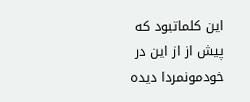این کلماتبود که پیش از از این در خودمونمردا دیده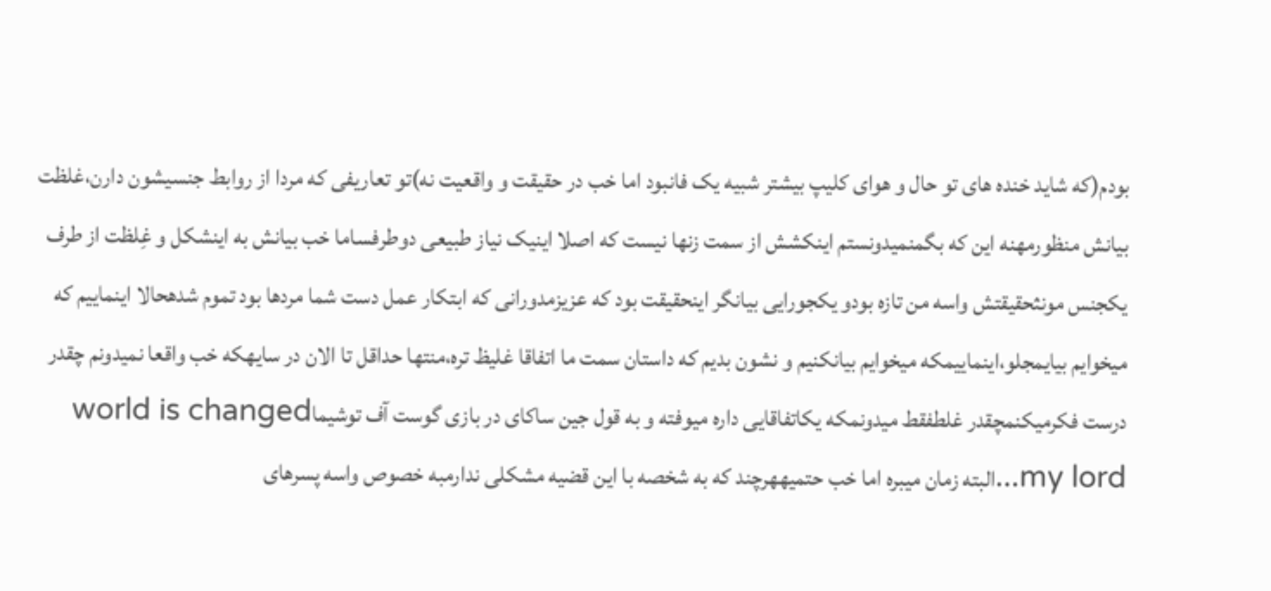بودم(که شاید خنده های تو حال و هوای کلیپ بیشتر شبیه یک فانبود اما خب در حقیقت و واقعیت نه)تو تعاریفی که مردا از روابط جنسیشون دارن،غلظت بیانش منظورمهنه این که بگمنمیدونستم اینکشش از سمت زنها نیست که اصلا اینیک نیاز طبیعی دوطرفساما خب بیانش به اینشکل و غِلظت از طرف یکجنس مونثحقیقتش واسه من تازه بودو یکجورایی بیانگر اینحقیقت بود که عزیزمدورانی که ابتکار عمل دست شما مردها بود تموم شدهحالا اینماییم که میخوایم بیایمجلو،اینماییمکه میخوایم بیانکنیم و نشون بدیم که داستان سمت ما اتفاقا غلیظ تره،منتها حداقل تا الان در سایهکه خب واقعا نمیدونم چقدر درست فکرمیکنمچقدر غلطفقط میدونمکه یکاتفاقایی داره میوفته و به قول جین ساکای در بازی گوست آف توشیماworld is changed my lord...البته زمان میبره اما خب حتمیههرچند که به شخصه با این قضیه مشکلی ندارمبه خصوص واسه پسرهای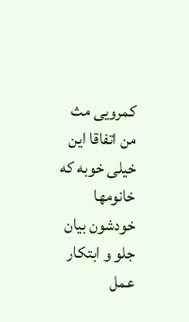کمرویی مث من اتفاقا این خیلی خوبه که خانومها خودشون بیان جلو و ابتکار عمل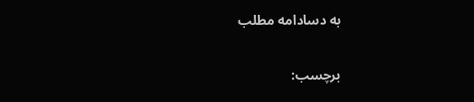به دسادامه مطلب

برچسب: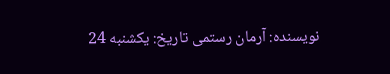نویسنده: آرمان رستمی تاريخ: يکشنبه 24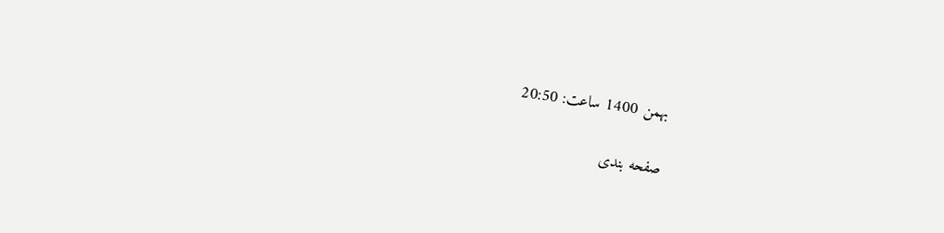بهمن 1400 ساعت: 20:50

صفحه بندی